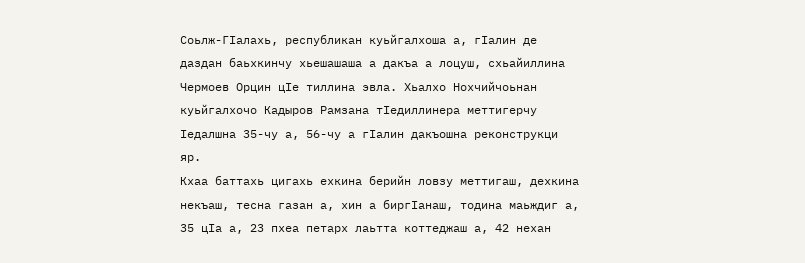Соьлж-ГIалахь, республикан куьйгалхоша а, гIалин де даздан баьхкинчу хьешашаша а дакъа а лоцуш, схьайиллина Чермоев Орцин цIе тиллина эвла. Хьалхо Нохчийчоьнан куьйгалхочо Кадыров Рамзана тIедиллинера меттигерчу Iедалшна 35-чу а, 56-чу а гIалин дакъошна реконструкци яр.
Кхаа баттахь цигахь ехкина берийн ловзу меттигаш, дехкина некъаш, тесна газан а, хин а биргIанаш, тодина маьждиг а, 35 цIа а, 23 пхеа петарх лаьтта коттеджаш а, 42 нехан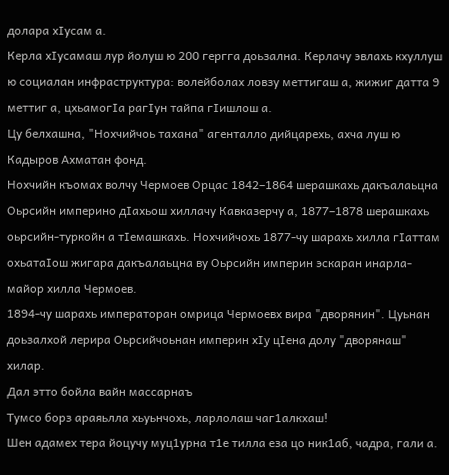долара хIусам а.
Керла хIусамаш лур йолуш ю 200 гергга доьзална. Керлачу эвлахь кхуллуш ю социалан инфраструктура: волейболах ловзу меттигаш а, жижиг датта 9 меттиг а, цхьамогIа рагӀун тайпа гӀишлош а.
Цу белхашна, "Нохчийчоь тахана" агенталло дийцарехь, ахча луш ю Кадыров Ахматан фонд.
Нохчийн къомах волчу Чермоев Орцас 1842–1864 шерашкахь дакъалаьцна Оьрсийн империно дIахьош хиллачу Кавказерчу а, 1877–1878 шерашкахь оьрсийн-туркойн а тIемашкахь. Нохчийчохь 1877-чу шарахь хилла гIаттам охьатаIош жигара дакъалаьцна ву Оьрсийн империн эскаран инарла-майор хилла Чермоев.
1894-чу шарахь императоран омрица Чермоевх вира "дворянин". Цуьнан доьзалхой лерира Оьрсийчоьнан империн xӀy цӀена долу "дворянаш" хилар.
Дал этто бойла вайн массарнаъ
Тумсо борз араяьлла хьуьнчохь, ларлолаш чаг1алкхаш!
Шен адамех тера йоцучу муц1урна т1е тилла еза цо ник1аб, чадра, гали а.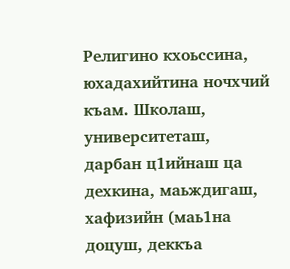Религино кхоьссина, юхадахийтина ночхчий къам. Школаш, университеташ, дарбан ц1ийнаш ца дехкина, маьждигаш, хафизийн (маь1на доцуш, деккъа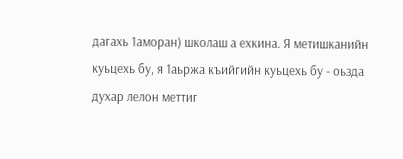дагахь 1аморан) школаш а ехкина. Я метишканийн куьцехь бу, я 1аьржа къийгийн куьцехь бу - оьзда духар лелон меттиг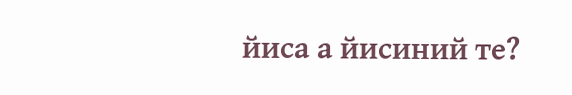йиса а йисиний те?